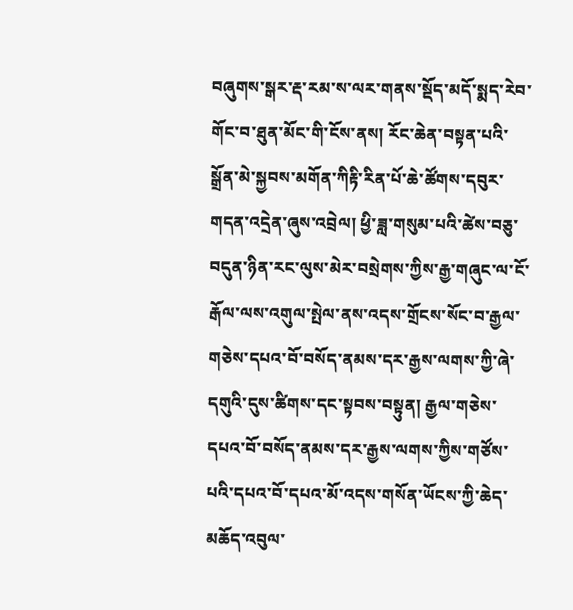བཞུགས་སྒར་རྡ་རམ་ས་ལར་གནས་སྡོད་མདོ་སྨད་རེབ་གོང་བ་ཐུན་མོང་གི་ངོས་ནས། རོང་ཆེན་བསྟན་པའི་སྒྲོན་མེ་སྐྱབས་མགོན་ཀིརྟི་རིན་པོ་ཆེ་ཚོགས་དབུར་གདན་འདྲེན་ཞུས་འབྲེལ། ཕྱི་ཟླ་གསུམ་པའི་ཚེས་བཅུ་བདུན་ཉིན་རང་ལུས་མེར་བསྲེགས་ཀྱིས་རྒྱ་གཞུང་ལ་ངོ་རྒོལ་ལས་འགུལ་སྤེལ་ནས་འདས་གྲོངས་སོང་བ་རྒྱལ་གཅེས་དཔའ་བོ་བསོད་ནམས་དར་རྒྱས་ལགས་ཀྱི་ཞེ་དགུའི་དུས་ཚིགས་དང་སྟབས་བསྟུན། རྒྱལ་གཅེས་དཔའ་བོ་བསོད་ནམས་དར་རྒྱས་ལགས་ཀྱིས་གཙོས་པའི་དཔའ་བོ་དཔའ་མོ་འདས་གསོན་ཡོངས་ཀྱི་ཆེད་མཆོད་འབུལ་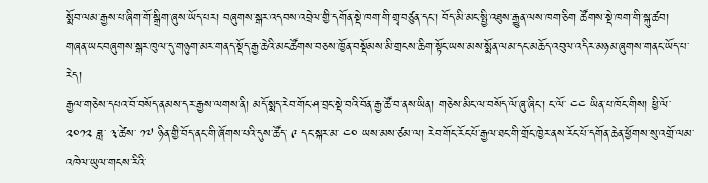སྨོབ་ལམ་རྒྱས་པ་ཞིག་གོ་སྒྲིག་ཞུས་ཡོད་པར། བཞུགས་སྒར་འདབས་འབྲེལ་གྱི་དགོན་སྡེ་ཁག་གི་གྲྭ་བཙུན་དང་། བོད་མི་མང་སྤྱི་འཐུས་རྒྱུན་ལས་ཁག་ཅིག ཚོགས་སྡེ་ཁག་གི་སྐུ་ཚབ། གཞན་ཡང་བཞུགས་སྒར་ཁུལ་དུ་གཉུག་མར་གནད་སྡོད་རྒྱ་ཆེའི་མང་ཚོགས་བཅས་ཁྱོན་བསྡོམས་མི་གྲངས་ཆིག་སྟོང་ཡས་མས་སྨོན་ལམ་དང་མཆོད་འབུལ་འདིར་མཉམ་ཞུགས་གནང་ཡོད་པ་རེད།
རྒྱལ་གཅེས་དཔའ་བོ་བསོད་ནམས་དར་རྒྱས་ལགས་ནི། མདོ་སྨད་རེབ་གོང་ཤ་བྲང་སྡེ་བའི་བོན་རྒྱ་ཚོ་བ་ནས་ཡིན། གཅེས་མིང་ལ་བསོད་ལོ་ཞུ་ཞིང་། ང་ལོ་ ༤༤ ཡིན་པ་ཁོང་གིས། ཕྱི་ལོ་ ༢༠༡༢ ཟླ་ ༣་ཚེས་ ༡༧ ཉིན་གྱི་བོད་ནང་གི་ཞོགས་པའི་དུས་ཚོད་ ༩ དང་སྐར་མ་ ༤༠ ཡས་མས་ཙམ་ལ། རེབ་གོང་རོང་པོ་རྒྱལ་ཐང་གི་གྲོང་ཁྱེར་ནས་རོང་པོ་དགོན་ཆེན་ཕྱོགས་སུ་འགྲོ་ལམ་འཁེལ་ཡུལ་གངས་རིའི་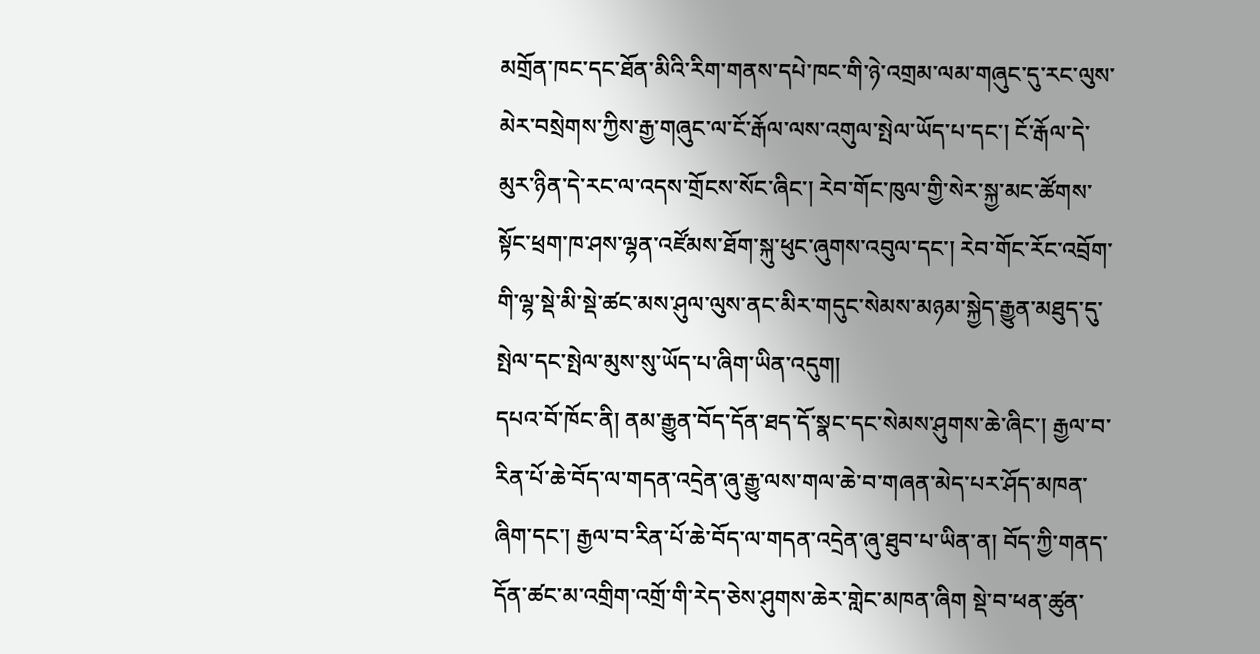མགྲོན་ཁང་དང་ཐོན་མིའི་རིག་གནས་དཔེ་ཁང་གི་ཉེ་འགྲམ་ལམ་གཞུང་དུ་རང་ལུས་མེར་བསྲེགས་ཀྱིས་རྒྱ་གཞུང་ལ་ངོ་རྒོལ་ལས་འགུལ་སྤེལ་ཡོད་པ་དང་། ངོ་རྒོལ་དེ་མུར་ཉིན་དེ་རང་ལ་འདས་གྲོངས་སོང་ཞིང་། རེབ་གོང་ཁུལ་གྱི་སེར་སྐྱ་མང་ཚོགས་སྟོང་ཕྲག་ཁ་ཤས་ལྷན་འཛོམས་ཐོག་སྐུ་ཕུང་ཞུགས་འབུལ་དང་། རེབ་གོང་རོང་འབྲོག་གི་ལྷ་སྡེ་མི་སྡེ་ཚང་མས་ཤུལ་ལུས་ནང་མིར་གདུང་སེམས་མཉམ་སྐྱེད་རྒྱུན་མཐུད་དུ་སྤེལ་དང་སྤེལ་མུས་སུ་ཡོད་པ་ཞིག་ཡིན་འདུག།
དཔའ་བོ་ཁོང་ནི། ནམ་རྒྱུན་བོད་དོན་ཐད་དོ་སྣང་དང་སེམས་ཤུགས་ཆེ་ཞིང་། རྒྱལ་བ་རིན་པོ་ཆེ་བོད་ལ་གདན་འདྲེན་ཞུ་རྒྱུ་ལས་གལ་ཆེ་བ་གཞན་མེད་པར་ཤོད་མཁན་ཞིག་དང་། རྒྱལ་བ་རིན་པོ་ཆེ་བོད་ལ་གདན་འདྲེན་ཞུ་ཐུབ་པ་ཡིན་ན། བོད་ཀྱི་གནད་དོན་ཚང་མ་འགྲིག་འགྲོ་གི་རེད་ཅེས་ཤུགས་ཆེར་གླེང་མཁན་ཞིག སྡེ་བ་ཕན་ཚུན་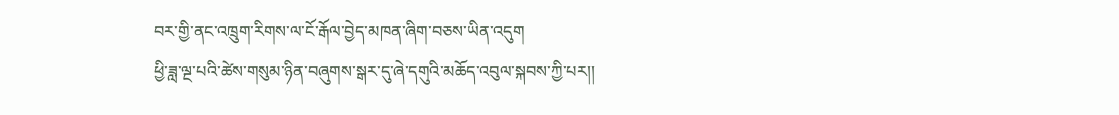བར་གྱི་ནང་འཁྲུག་རིགས་ལ་ངོ་རྒོལ་བྱེད་མཁན་ཞིག་བཅས་ཡིན་འདུག
ཕྱི་ཟླ་ལྔ་པའི་ཚེས་གསུམ་ཉིན་བཞུགས་སྒར་དུ་ཞེ་དགུའི་མཆོད་འབུལ་སྐབས་ཀྱི་པར།།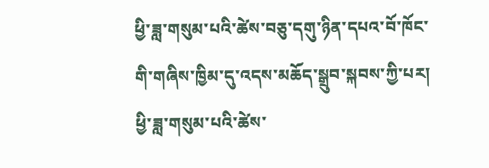ཕྱི་ཟླ་གསུམ་པའི་ཚེས་བཅུ་དགུ་ཉིན་དཔའ་བོ་ཁོང་གི་གཞིས་ཁྱིམ་དུ་འདས་མཆོད་སྒྲུབ་སྐབས་ཀྱི་པར།
ཕྱི་ཟླ་གསུམ་པའི་ཚེས་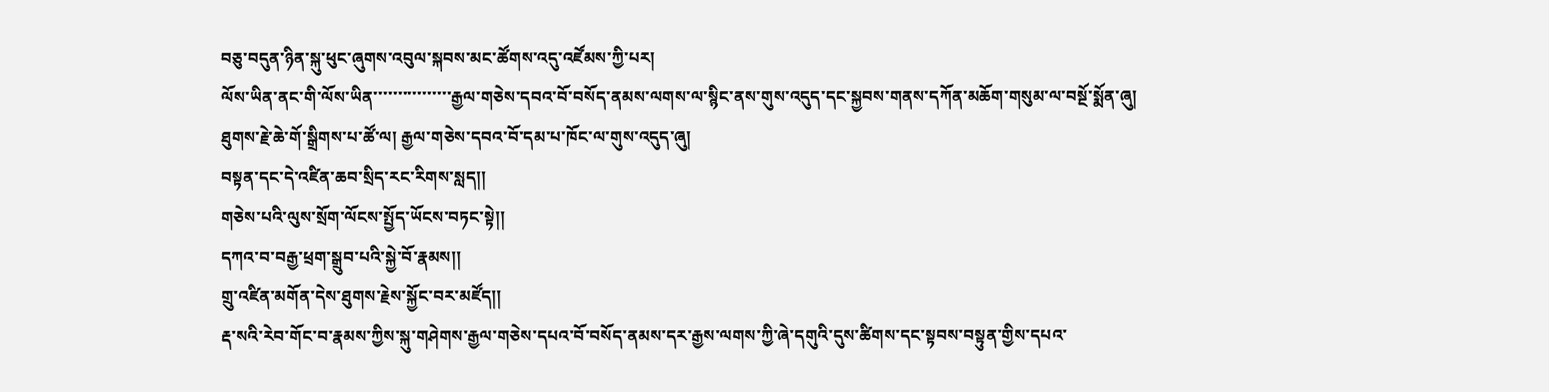བཅུ་བདུན་ཉིན་སྐུ་ཕུང་ཞུགས་འབུལ་སྐབས་མང་ཚོགས་འདུ་འཛོམས་ཀྱི་པར།
ལོས་ཡིན་ནང་གི་ལོས་ཡིན་་་་་་་་་་་་་་་་རྒྱལ་གཅེས་དབའ་བོ་བསོད་ནམས་ལགས་ལ་སྙིང་ནས་གུས་འདུད་དང་སྐྱབས་གནས་དཀོན་མཆོག་གསུམ་ལ་བསྔོ་སྨོན་ཞུ།
ཐུགས་རྗེ་ཆེ་གོ་སྒྲིགས་པ་ཚོ་ལ། རྒྱལ་གཅེས་དབའ་བོ་དམ་པ་ཁོང་ལ་གུས་འདུད་ཞུ།
བསྟན་དང་དེ་འཛིན་ཆབ་སྲིད་རང་རིགས་སླད།།
གཅེས་པའི་ལུས་སྲོག་ལོངས་སྤྱོད་ཡོངས་བཏང་སྟེ།།
དཀའ་བ་བརྒྱ་ཕྲག་སྒྲུབ་པའི་སྐྱེ་བོ་རྣམས།།
གྲུ་འཛིན་མགོན་དེས་ཐུགས་རྗེས་སྐྱོང་བར་མཛོད།།
རྡ་སའི་རེབ་གོང་བ་རྣམས་ཀྱིས་སྐུ་གཤེགས་རྒྱལ་གཅེས་དཔའ་བོ་བསོད་ནམས་དར་རྒྱས་ལགས་ཀྱི་ཞེ་དགུའི་དུས་ཚིགས་དང་སྟབས་བསྟུན་གྱིས་དཔའ་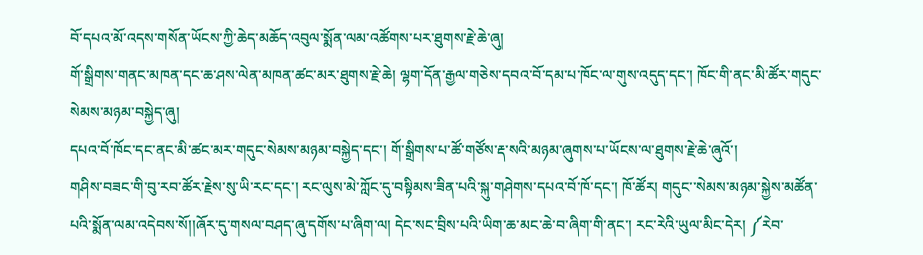བོ་དཔའ་མོ་འདས་གསོན་ཡོངས་ཀྱི་ཆེད་མཆོད་འབུལ་སྨོན་ལམ་འཚོགས་པར་ཐུགས་རྗེ་ཆེ་ཞུ།
གོ་སྒྲིགས་གནང་མཁན་དང་ཆ་ཤས་ལེན་མཁན་ཚང་མར་ཐུགས་རྗེ་ཆེ། ལྷག་དོན་རྒྱལ་གཅེས་དབའ་བོ་དམ་པ་ཁོང་ལ་གུས་འདུད་དང་། ཁོང་གི་ནང་མི་ཚོར་གདུང་སེམས་མཉམ་བསྐྱེད་ཞུ།
དཔའ་བོ་ཁོང་དང་ནང་མི་ཚང་མར་གདུང་སེམས་མཉམ་བསྐྱེད་དང་། གོ་སྒྲིགས་པ་ཚོ་གཙོས་རྡ་སའི་མཉམ་ཞུགས་པ་ཡོངས་ལ་ཐུགས་རྗེ་ཆེ་ཞུའོ་།
གཤིས་བཟང་གི་བུ་རབ་ཚོར་རྗེས་སུ་ཡི་རང་དང་། རང་ལུས་མེ་ཀློང་དུ་བསྟིམས་ཟིན་པའི་སྐུ་གཤེགས་དཔའ་བོ་ཁོ་དང་། ཁོ་ཚོར། གདུང་་སེམས་མཉམ་སྐྱེས་མཚོན་པའི་སྨོན་ལམ་འདེབས་སོ།།ཞོར་དུ་གསལ་བཤད་ཞུ་དགོས་པ་ཞིག་ལ། དེང་སང་བྲིས་པའི་ཡིག་ཆ་མང་ཆེ་བ་ཞིག་གི་ནང་། རང་རེའི་ཡུལ་མིང་དེར། ༼རེབ་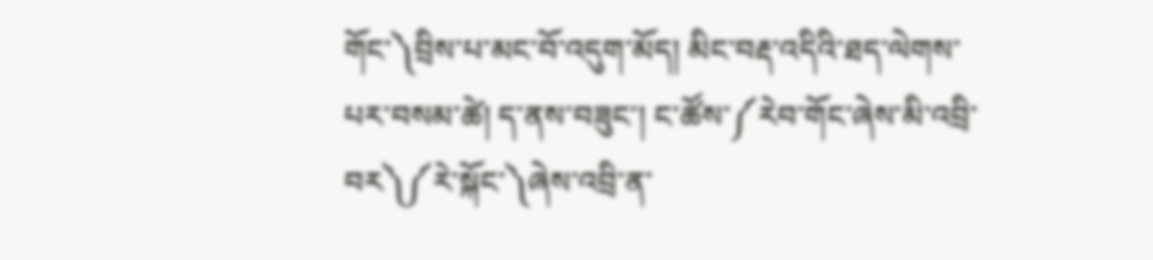གོང་༽བྲིས་པ་མང་བོ་འདུག་མོད། མིང་བརྡ་འདིའི་ཐད་ལེགས་པར་བསམ་ཚེ། ད་ནས་བཟུང་། ང་ཚོས་༼རེབ་གོང་ཞེས་མི་འབྲི་བར༽༼རེ་སྐོང་༽ཞེས་འབྲི་ན་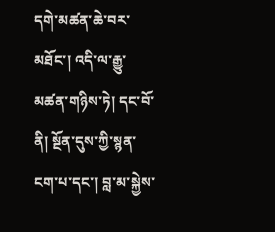དགེ་མཚན་ཆེ་བར་མཐོང་། འདི་ལ་རྒྱུ་མཚན་གཉིས་ཏེ། དང་བོ་ནི། སྔོན་དུས་ཀྱི་སྙན་ངག་པ་དང་། བླ་མ་སྐྱེས་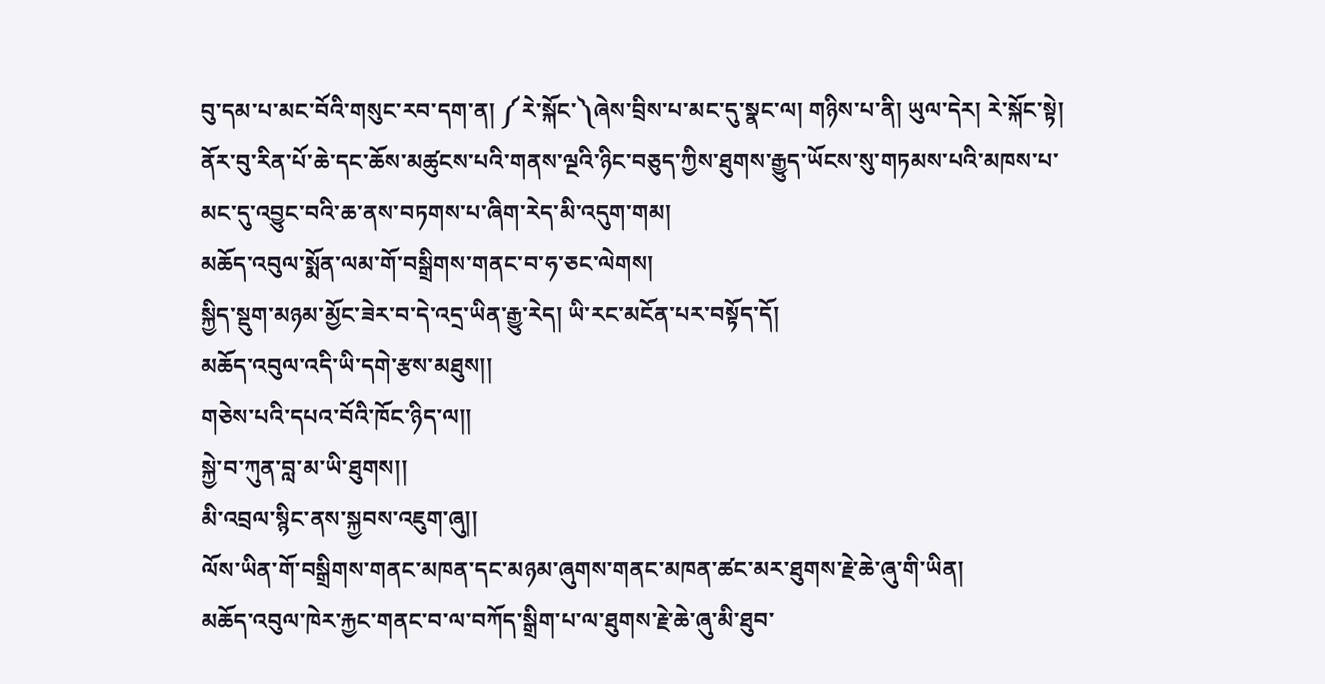བུ་དམ་པ་མང་བོའི་གསུང་རབ་དག་ན། ༼རེ་སྐོང་༽ཞེས་བྲིས་པ་མང་དུ་སྣང་ལ། གཉིས་པ་ནི། ཡུལ་དེར། རེ་སྐོང་སྟེ། ནོར་བུ་རིན་པོ་ཆེ་དང་ཆོས་མཚུངས་པའི་གནས་ལྔའི་ཉིང་བཅུད་ཀྱིས་ཐུགས་རྒྱུད་ཡོངས་སུ་གཏམས་པའི་མཁས་པ་མང་དུ་འབྱུང་བའི་ཆ་ནས་བཏགས་པ་ཞིག་རེད་མི་འདུག་གམ།
མཆོད་འབུལ་སྨོན་ལམ་གོ་བསྒྲིགས་གནང་བ་ཧ་ཅང་ལེགས།
སྐྱིད་སྡུག་མཉམ་མྱོང་ཟེར་བ་དེ་འདྲ་ཡིན་རྒྱུ་རེད། ཡི་རང་མངོན་པར་བསྟོད་དོ།
མཆོད་འབུལ་འདི་ཡི་དགེ་རྩས་མཐུས།།
གཅེས་པའི་དཔའ་བོའི་ཁོང་ཉིད་ལ།།
སྐྱེ་བ་ཀུན་བླ་མ་ཡི་ཐུགས།།
མི་འབྲལ་སྙིང་ནས་སྐྱབས་འཇུག་ཞུ།།
ལོས་ཡིན་གོ་བསྒྲིགས་གནང་མཁན་དང་མཉམ་ཞུགས་གནང་མཁན་ཚང་མར་ཐུགས་རྗེ་ཆེ་ཞུ་གི་ཡིན།
མཆོད་འབུལ་ཁེར་རྐྱང་གནང་བ་ལ་བཀོད་སྒྲིག་པ་ལ་ཐུགས་རྗེ་ཆེ་ཞུ་མི་ཐུབ་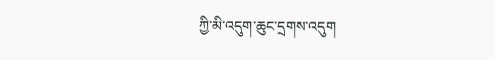ཀྱི་མི་འདུག་ཆུང་དྲགས་འདུག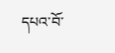དཔའ་བོ་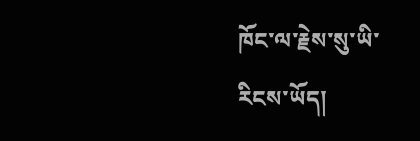ཁོང་ལ་རྗེས་སུ་ཡི་རིངས་ཡོད།